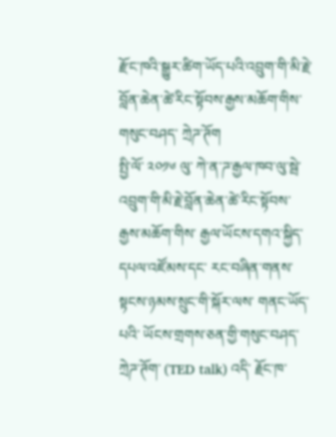རྫོང་ཁའི་སྒྱུར་ཚིག་ཡོད་པའི་འབྲུག་གི་མི་རྗེ་བློན་ཆེན་ཚེ་རིང་སྟོབས་རྒྱས་མཆོག་གིས་གསུང་བཤད་ ཀྲེཌ་ཊོག
སྤྱི་ལོ་ ༢༠༡༦ ལུ་ ཀེ་ན་ཌ་རྒྱལ་ཁབ་ལུ་སྦེ་ འབྲུག་གི་མི་རྗེ་བློན་ཆེན་ཚེ་རིང་སྟོབས་རྒྱས་མཆོག་གིས་ རྒྱལ་ཡོངས་དགའ་སྐྱིད་དཔལ་འཛོམས་དང་ རང་བཞིན་གནས་སྟངས་ཉམས་སྲུང་གི་སྐོར་ལས་ གནང་ཡོད་པའི་ ཡོངས་གྲགས་ཅན་གྱི་གསུང་བཤད་ ཀྲེཌ་ཊོག་ (TED talk) འདི་ རྗོང་ཁ་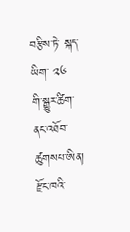བརྩིས་ཏེ་ སྐད་ཡིག་ ༢༦ གི་སྒྱུར་ཚིག་ནང་འཐོབ་ཚུགསཔ་ཨིན།
རྫོང་ཁའི་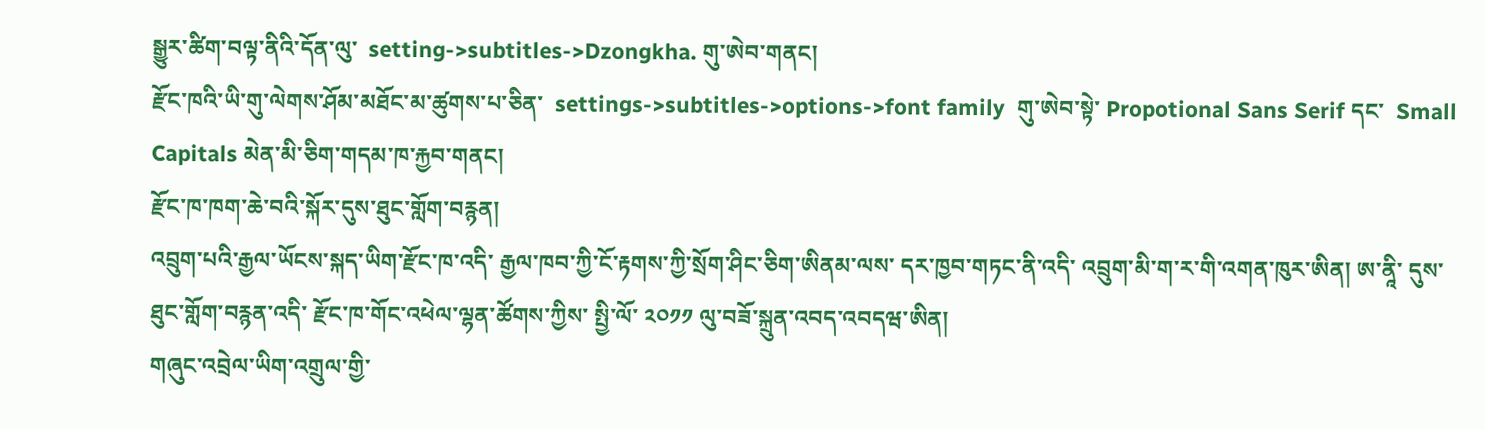སྒྱུར་ཚིག་བལྟ་ནིའི་དོན་ལུ་  setting->subtitles->Dzongkha. གུ་ཨེབ་གནང།
རྫོང་ཁའི་ཡི་གུ་ལེགས་ཤོམ་མཐོང་མ་ཚུགས་པ་ཅིན་  settings->subtitles->options->font family  གུ་ཨེབ་སྟེ་ Propotional Sans Serif དང་  Small Capitals མེན་མི་ཅིག་གདམ་ཁ་རྐྱབ་གནང།
རྫོང་ཁ་ཁག་ཆེ་བའི་སྐོར་དུས་ཐུང་གློག་བརྙན།
འབྲུག་པའི་རྒྱལ་ཡོངས་སྐད་ཡིག་རྫོང་ཁ་འདི་ རྒྱལ་ཁབ་ཀྱི་ངོ་རྟགས་ཀྱི་སྲོག་ཤིང་ཅིག་ཨིནམ་ལས་ དར་ཁྱབ་གཏང་ནི་འདི་ འབྲུག་མི་ག་ར་གི་འགན་ཁུར་ཨིན། ཨ་ནཱི་ དུས་ཐུང་གློག་བརྙན་འདི་ རྫོང་ཁ་གོང་འཕེལ་ལྷན་ཚོགས་ཀྱིས་ སྤྱི་ལོ་ ༢༠༡༡ ལུ་བཟོ་སྐྲུན་འབད་འབདཝ་ཨིན།
གཞུང་འབྲེལ་ཡིག་འགྲུལ་གྱི་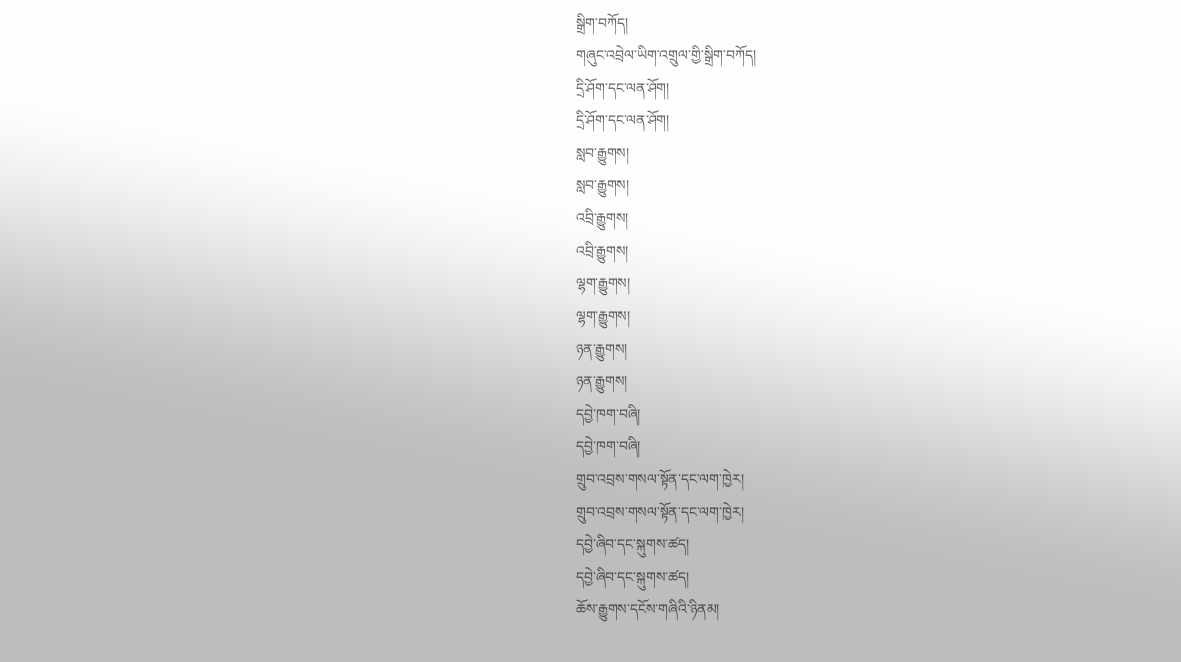སྒྲིག་བཀོད།
གཞུང་འབྲེལ་ཡིག་འགྲུལ་གྱི་སྒྲིག་བཀོད།
དྲི་ཤོག་དང་ལན་ཤོག།
དྲི་ཤོག་དང་ལན་ཤོག།
སླབ་རྒྱུགས།
སླབ་རྒྱུགས།
འབྲི་རྒྱུགས།
འབྲི་རྒྱུགས།
ལྷག་རྒྱུགས།
ལྷག་རྒྱུགས།
ཉན་རྒྱུགས།
ཉན་རྒྱུགས།
དབྱེ་ཁག་བཞི།
དབྱེ་ཁག་བཞི།
གྲུབ་འབྲས་གསལ་སྟོན་དང་ལག་ཁྱེར།
གྲུབ་འབྲས་གསལ་སྟོན་དང་ལག་ཁྱེར།
དབྱེ་ཞིབ་དང་སྐུགས་ཚད།
དབྱེ་ཞིབ་དང་སྐུགས་ཚད།
ཆོས་རྒྱུགས་དངོས་གཞིའི་ཉིནམ།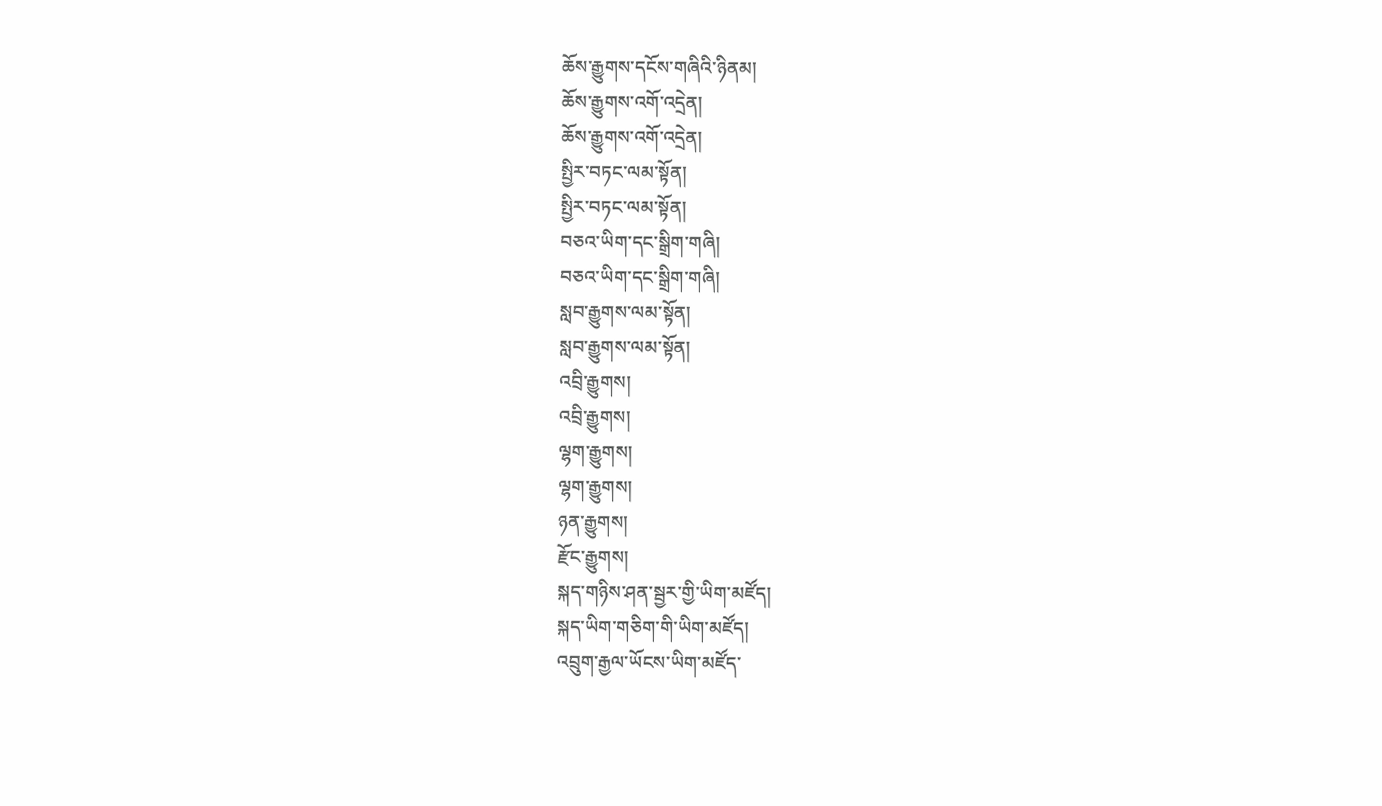ཆོས་རྒྱུགས་དངོས་གཞིའི་ཉིནམ།
ཆོས་རྒྱུགས་འགོ་འདྲེན།
ཆོས་རྒྱུགས་འགོ་འདྲེན།
སྤྱིར་བཏང་ལམ་སྟོན།
སྤྱིར་བཏང་ལམ་སྟོན།
བཅའ་ཡིག་དང་སྒྲིག་གཞི།
བཅའ་ཡིག་དང་སྒྲིག་གཞི།
སླབ་རྒྱུགས་ལམ་སྟོན།
སླབ་རྒྱུགས་ལམ་སྟོན།
འབྲི་རྒྱུགས།
འབྲི་རྒྱུགས།
ལྷག་རྒྱུགས།
ལྷག་རྒྱུགས།
ཉན་རྒྱུགས།
རྫོང་རྒྱུགས།
སྐད་གཉིས་ཤན་སྦྱར་གྱི་ཡིག་མཛོད།
སྐད་ཡིག་གཅིག་གི་ཡིག་མཛོད།
འབྲུག་རྒྱལ་ཡོངས་ཡིག་མཛོད་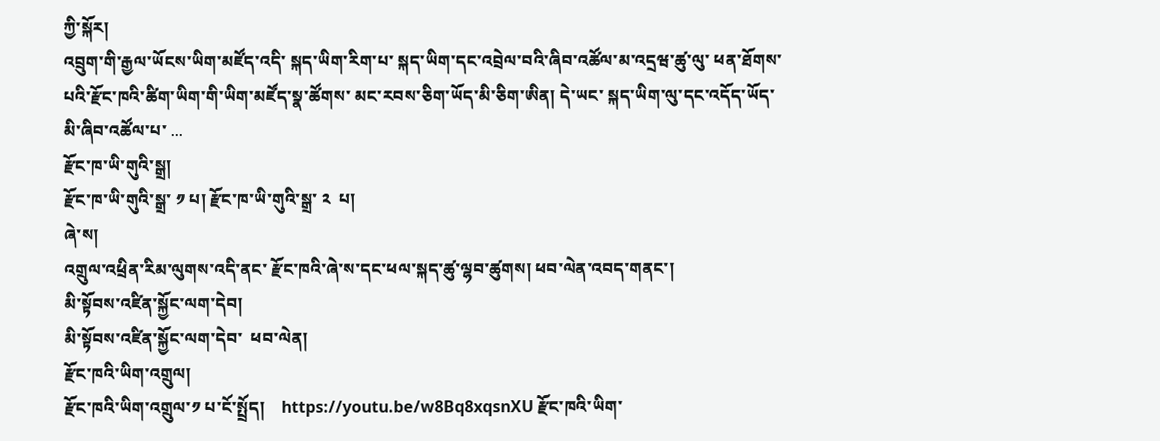ཀྱི་སྐོར།
འབྲུག་གི་རྒྱལ་ཡོངས་ཡིག་མཛོད་འདི་ སྐད་ཡིག་རིག་པ་ སྐད་ཡིག་དང་འབྲེལ་བའི་ཞིབ་འཚོལ་མ་འདྲཝ་ཚུ་ལུ་ ཕན་ཐོགས་པའི་རྫོང་ཁའི་ཚིག་ཡིག་གི་ཡིག་མཛོད་སྣ་ཚོགས་ མང་རབས་ཅིག་ཡོད་མི་ཅིག་ཨིན། དེ་ཡང་ སྐད་ཡིག་ལུ་དང་འདོད་ཡོད་མི་ཞིབ་འཚོལ་པ་ ...
རྫོང་ཁ་ཡི་གུའི་སྒྲ།
རྫོང་ཁ་ཡི་གུའི་སྒྲ་ ༡ པ། རྫོང་ཁ་ཡི་གུའི་སྒྲ་ ༢  པ།
ཞེ་ས།
འགྲུལ་འཕྲིན་རིམ་ལུགས་འདི་ནང་ རྫོང་ཁའི་ཞེ་ས་དང་ཕལ་སྐད་ཚུ་ལྷབ་ཚུགས། ཕབ་ལེན་འབད་གནང་།
མི་སྟོབས་འཛིན་སྐྱོང་ལག་དེབ།
མི་སྟོབས་འཛིན་སྐྱོང་ལག་དེབ་  ཕབ་ལེན།
རྫོང་ཁའི་ཡིག་འགྲུལ།
རྫོང་ཁའི་ཡིག་འགྲུལ་༡ པ་ངོ་སྤྲོད།    https://youtu.be/w8Bq8xqsnXU རྫོང་ཁའི་ཡིག་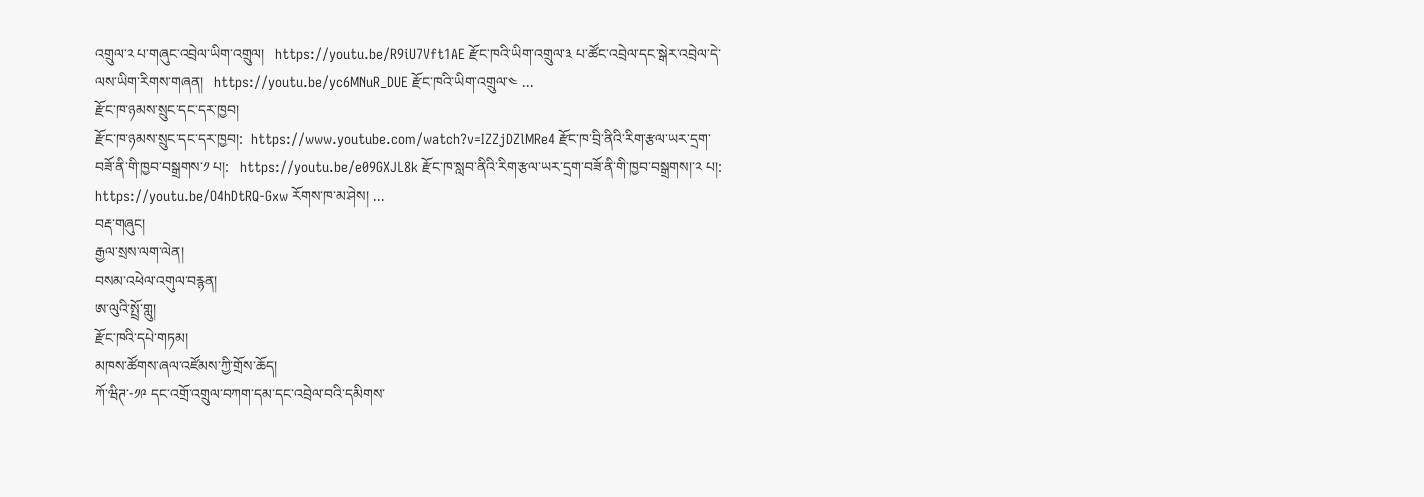འགྲུལ་༢ པ་གཞུང་འབྲེལ་ཡིག་འགྲུལ།   https://youtu.be/R9iU7Vft1AE རྫོང་ཁའི་ཡིག་འགྲུལ་༣ པ་ཚོང་འབྲེལ་དང་སྒེར་འབྲེལ་དེ་ལས་ཡིག་རིགས་གཞན།   https://youtu.be/yc6MNuR_DUE རྫོང་ཁའི་ཡིག་འགྲུལ་༤ ...
རྫོང་ཁ་ཉམས་སྲུང་དང་དར་ཁྱབ།
རྫོང་ཁ་ཉམས་སྲུང་དང་དར་ཁྱབ།:  https://www.youtube.com/watch?v=IZZjDZlMRe4 རྫོང་ཁ་བྲི་ནིའི་རིག་རྩལ་ཡར་དྲག་བཟོ་ནི་གི་ཁྱབ་བསྒྲགས་༡ པ།:   https://youtu.be/e09GXJL8k རྫོང་ཁ་སླབ་ནིའི་རིག་རྩལ་ཡར་དྲག་བཟོ་ནི་གི་ཁྱབ་བསྒྲགས།་༢ པ།:   https://youtu.be/O4hDtRQ-Gxw རོགས་ཁ་མ་ཤེས། ...
བརྡ་གཞུང།
རྒྱལ་སྲས་ལག་ལེན།
བསམ་འཕེལ་འགུལ་བརྙན།
ཨ་ལུའི་སྤྲོ་གླུ།
རྫོང་ཁའི་དཔེ་གཏམ།
མཁས་ཚོགས་ཞལ་འཛོམས་ཀྱི་གྲོས་ཆོད།
ཀོ་ཝིཊ་-༡༩ དང་འགྲོ་འགྲུལ་བཀག་དམ་དང་འབྲེལ་བའི་དམིགས་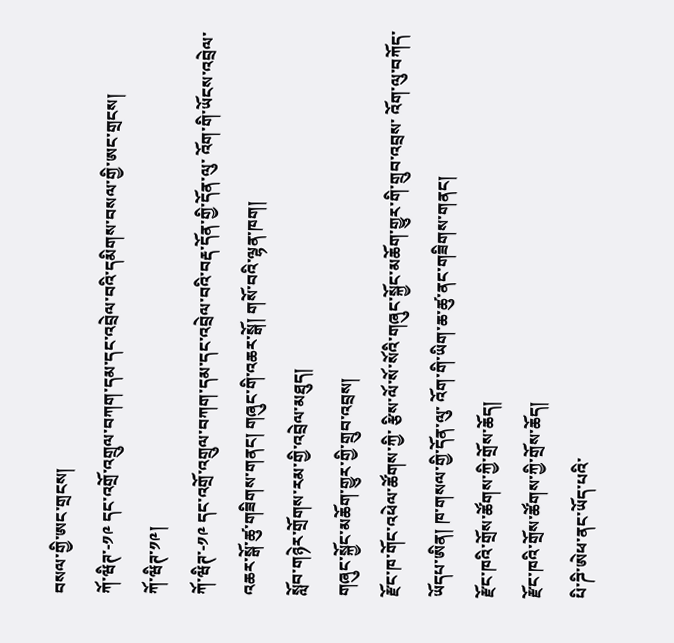བསལ་གྱི་ཨང་གྲངས།
ཀོ་ཝིཊ་-༡༩ དང་འགྲོ་འགྲུལ་བཀག་དམ་དང་འབྲེལ་བའི་དམིགས་བསལ་གྱི་ཨང་གྲངས།
ཀོ་ཝིཊ་༡༩།
ཀོ་ཝིཊ་-༡༩ དང་འགྲོ་འགྲུལ་བཀག་དམ་དང་འབྲེལ་བའི་བརྡ་དོན་གྱི་དོན་ལུ་ འོག་གི་ཡོངས་འབྲེལ་འཆར་སྒོ་ཚུ་གཟིགས་གནང། གཞུང་གི་འཆར་སྒོ། གསོ་བའི་ལྷན་ཁག།
སློབ་གཉེར་གྲོགས་རམ་གྱི་འབྲེལ་མཐུད།
གཞུང་སྐྱོང་མཆོག་གྱུར་གྱི་གྲུབ་འབྲས།
རྫོང་ཁ་གོང་འཕེལ་ཚོགས་ཀྱི་ རྩིས་ལོ་སོ་སོའི་གཞུང་སྐྱོང་མཆོག་གྱུར་གི་གྲུབ་འབྲས་ འོག་ལུ་བཀོད་ཡོདཔ་ཨིན། ཁ་གསལ་གྱི་དོན་ལུ་ འོག་གི་ཡིག་ཆ་ཚུ་ནང་གཟིགས་གནང།
རྫོང་ཁའི་གྲོས་ཚོགས་ཀྱི་གྲོས་ཆོད།
རྫོང་ཁའི་གྲོས་ཚོགས་ཀྱི་གྲོས་ཆོད།
པི་ཌི་ཨེཕ་ནང་ཡོད་པའི་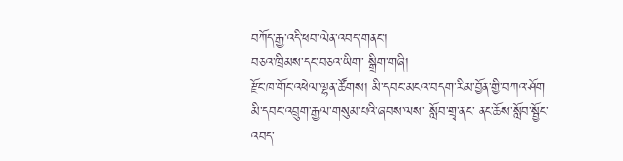བཀོད་རྒྱ་འདི་ཕབ་ལེན་འབད་གནང་།
བཅའ་ཁྲིམས་དང་བཅའ་ཡིག་ སྒྲིག་གཞི།
རྫོང་ཁ་གོང་འཕེལ་ལྷན་ཚོགས། མི་དབང་མངའ་བདག་རིམ་བྱོན་གྱི་བཀའ་ཤོག མི་དབང་འབྲུག་རྒྱལ་གསུམ་པའི་ཞབས་ལས་ སློབ་གྲྭ་ནང་ ནང་ཆོས་སློབ་སྦྱོང་འབད་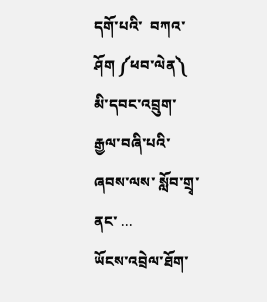དགོ་པའི་  བཀའ་ཤོག ༼ཕབ་ལེན༽ མི་དབང་འབྲུག་རྒྱལ་བཞི་པའི་ཞབས་ལས་ སློབ་གྲྭ་ནང་ ...
ཡོངས་འབྲེལ་ཐོག་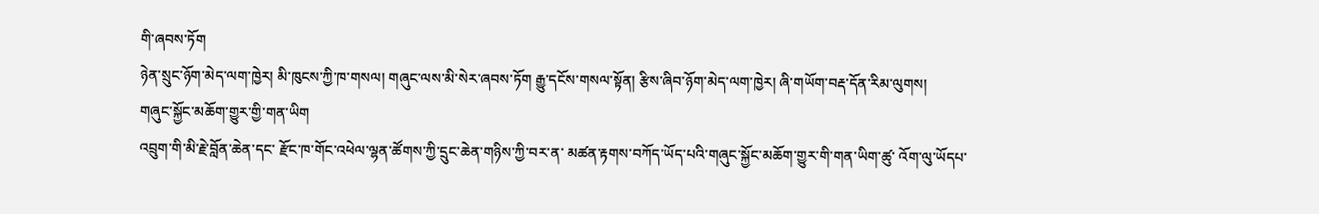གི་ཞབས་ཏོག
ཉེན་སྲུང་ཉོག་མེད་ལག་ཁྱེར། མི་ཁུངས་ཀྱི་ཁ་གསལ། གཞུང་ལས་མི་སེར་ཞབས་ཏོག རྒྱུ་དངོས་གསལ་སྟོན། རྩིས་ཞིབ་ཉོག་མེད་ལག་ཁྱེར། ཞི་གཡོག་བརྡ་དོན་རིམ་ལུགས།
གཞུང་སྐྱོང་མཆོག་གྱུར་གྱི་གན་ཡིག
འབྲུག་གི་མི་རྗེ་བློན་ཆེན་དང་ རྫོང་ཁ་གོང་འཕེལ་ལྷན་ཚོགས་ཀྱི་དྲུང་ཆེན་གཉིས་ཀྱི་བར་ན་ མཚན་རྟགས་བཀོད་ཡོད་པའི་གཞུང་སྐྱོང་མཆོག་གྱུར་གི་གན་ཡིག་ཚུ་ འོག་ལུ་ཡོདཔ་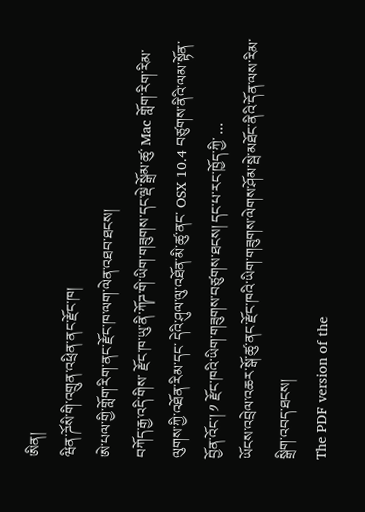ཨིན།
ཝིན་ཌོསི་གི་འགྲུན་འཕྲིན་ནང་རྫོང་ཁ།
ཨེ་པལ་གྱི་གློག་རིག་ནང་རྫོང་ཁ་ལག་ལེན་འཐབ་ཐངས།
བཀོད་རྒྱ་འདི་གིས་ རྫོང་ཁ་ཡུ་ནི་ཀོཌ་གི་ཡིག་གཟུགས་དང་ལྡེ་སྒྲོམ་ཚུ་ Mac གློག་རིག་རིམ་ལུགས་ཀྱི་འཐོན་རིམ་དང་ དེའི་ཤུལ་ལུ་འཐོན་མི་ཚུ་ནང་ OSX 10.4 བཙུགས་ནིའི་ལམ་སྟོན་བྱོན་འོང་། ༡ རྫོང་ཁའི་ཡིག་གཟུགས་བཙུགས་ཐངས། དང་པ་རང་ཁྱོད་ཀྱི་ ...
ཡོངས་འབྲེལ་འཆར་སྒོ་ཚུ་ནང་རྫོང་ཁའི་ཡིག་གཟུགས་ལེགས་ཤོམ་སྦེ་མཐོང་ནིའི་དོན་ལས་རིམ་སྒྲིག་འབད་ཐངས།
The PDF version of the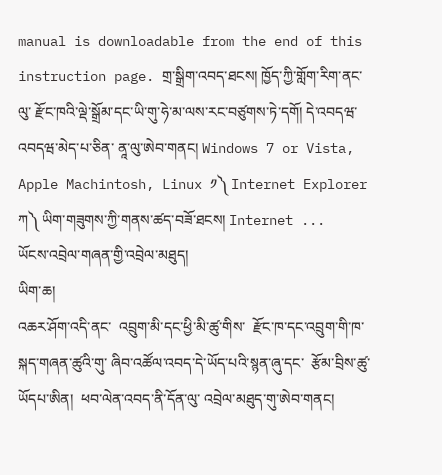manual is downloadable from the end of this instruction page. གྲ་སྒྲིག་འབད་ཐངས། ཁྱོད་ཀྱི་གློག་རིག་ནང་ལུ་ རྫོང་ཁའི་ལྡེ་སྒྲོམ་དང་ཡི་གུ་ཧེ་མ་ལས་རང་བཙུགས་ཏེ་དགོ། དེ་འབདཝ་འབདཝ་མེད་པ་ཅིན་ ནཱ་ལུ་ཨེབ་གནང། Windows 7 or Vista, Apple Machintosh, Linux ༡༽ Internet Explorer ཀ༽ ཡིག་གཟུགས་ཀྱི་གནས་ཚད་བཟོ་ཐངས། Internet ...
ཡོངས་འབྲེལ་གཞན་གྱི་འབྲེལ་མཐུད།
ཡིག་ཆ།
འཆར་ཤོག་འདི་ནང་  འབྲུག་མི་དང་ཕྱི་མི་ཚུ་གིས་  རྫོང་ཁ་དང་འབྲུག་གི་ཁ་སྐད་གཞན་ཚུའི་གུ་ ཞིབ་འཚོལ་འབད་དེ་ཡོད་པའི་སྙན་ཞུ་དང་  རྩོམ་བྲིས་ཚུ་ཡོདཔ་ཨིན།  ཕབ་ལེན་འབད་ནི་དོན་ལུ་ འབྲེལ་མཐུད་གུ་ཨེབ་གནང།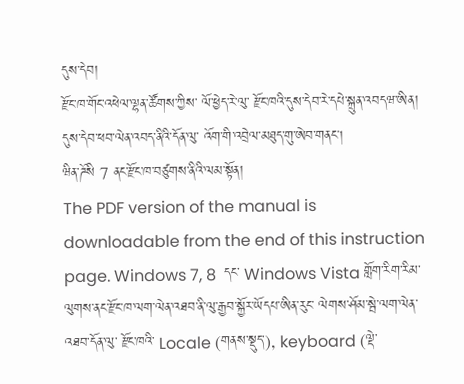དུས་དེབ།
རྫོང་ཁ་གོང་འཕེལ་ལྷན་ཚོགས་ཀྱིས་ ལོ་ཕྱེད་རེ་ལུ་ རྫོང་ཁའི་དུས་དེབ་རེ་དཔེ་སྐྲུན་འབདཝ་ཨིན།  དུས་དེབ་ཕབ་ལེན་འབད་ནིའི་དོན་ལུ་ འོག་གི་འབྲེལ་མཐུད་གུ་ཨེབ་གནང།
ཝིན་ཌོསི 7 ནང་རྫོང་ཁ་བཙུགས་ནིའི་ལམ་སྟོན།
The PDF version of the manual is downloadable from the end of this instruction page. Windows 7, 8  དང་ Windows Vista གློག་རིག་རིམ་ལུགས་ནང་རྫོང་ཁ་ལག་ལེན་འཐབ་ནི་ལུ་རྒྱབ་སྐྱོར་ཡོདཔ་ཨིན་རུང་ ལེགས་ཤོམ་སྦེ་ལག་ལེན་འཐབ་དོན་ལུ་ རྫོང་ཁའི་ Locale (གནས་སྡུད་), keyboard (ལྡེ་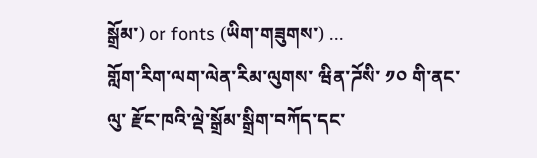སྒྲོམ་) or fonts (ཡིག་གཟུགས་) ...
གློག་རིག་ལག་ལེན་རིམ་ལུགས་ ཝིན་ཌོསི་ ༡༠ གི་ནང་ལུ་ རྫོང་ཁའི་ལྡེ་སྒྲོམ་སྒྲིག་བཀོད་དང་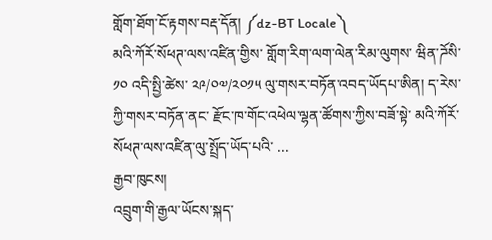གློག་ཐོག་ངོ་རྟགས་བརྡ་དོན། ༼dz-BT Locale༽
མའི་ཀོརོ་སོཕཊ་ལས་འཛིན་གྱིས་ གློག་རིག་ལག་ལེན་རིམ་ལུགས་ ཝིན་ཌོསི་ ༡༠ འདི་སྤྱི་ཚེས་ ༢༩/༠༧/༢༠༡༥ ལུ་གསར་བཏོན་འབད་ཡོདཔ་ཨིན། ད་རེས་ཀྱི་གསར་བཏོན་ནང་ རྫོང་ཁ་གོང་འཕེལ་ལྷན་ཚོགས་ཀྱིས་བཟོ་སྟེ་ མའི་ཀོརོ་སོཕཊ་ལས་འཛིན་ལུ་སྤྲོད་ཡོད་པའི་ ...
རྒྱབ་ཁུངས།
འབྲུག་གི་རྒྱལ་ཡོངས་སྐད་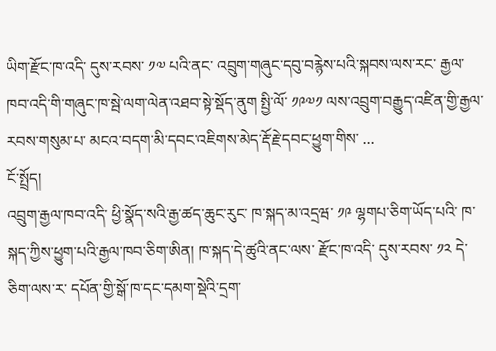ཡིག་རྫོང་ཁ་འདི་ དུས་རབས་ ༡༧ པའི་ནང་ འབྲུག་གཞུང་དབུ་བརྙེས་པའི་སྐབས་ལས་རང་ རྒྱལ་ཁབ་འདི་གི་གཞུང་ཁ་སྦེ་ལག་ལེན་འཐབ་སྟེ་སྡོད་ནུག སྤྱི་ལོ་ ༡༩༧༡ ལས་འབྲུག་བརྒྱུད་འཛིན་གྱི་རྒྱལ་རབས་གསུམ་པ་ མངའ་བདག་མི་དབང་འཇིགས་མེད་རྡོ་རྗེ་དབང་ཕྱུག་གིས་ ...
ངོ་སྤྲོད།
འབྲུག་རྒྱལ་ཁབ་འདི་ ཕྱི་སྣོད་སའི་རྒྱ་ཚད་ཆུང་རུང་ ཁ་སྐད་མ་འདྲཝ་ ༡༩ ལྷགཔ་ཅིག་ཡོད་པའི་ ཁ་སྐད་ཀྱིས་ཕྱུག་པའི་རྒྱལ་ཁབ་ཅིག་ཨིན། ཁ་སྐད་དེ་ཚུའི་ནང་ལས་ རྫོང་ཁ་འདི་ དུས་རབས་ ༡༢ དེ་ཅིག་ལས་ར་ དཔོན་གྱི་སྒོ་ཁ་དང་དམག་སྡེའི་དྲག་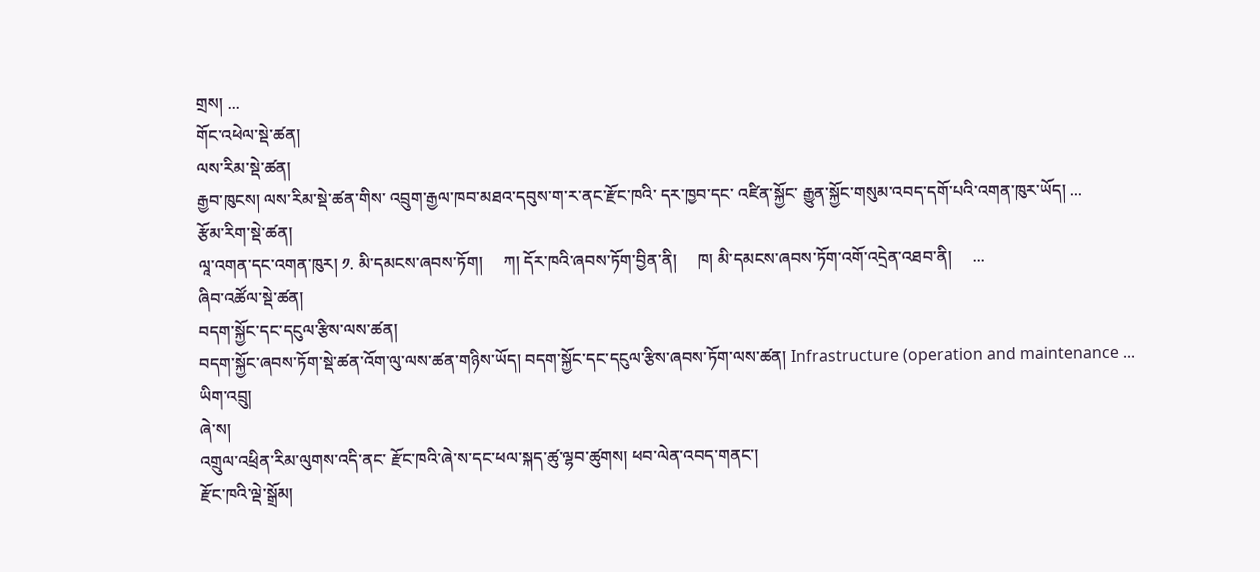གྲས། ...
གོང་འཕེལ་སྡེ་ཚན།
ལས་རིམ་སྡེ་ཚན།
རྒྱབ་ཁུངས། ལས་རིམ་སྡེ་ཚན་གིས་ འབྲུག་རྒྱལ་ཁབ་མཐའ་དབུས་ག་ར་ནང་རྫོང་ཁའི་ དར་ཁྱབ་དང་ འཛིན་སྐྱོང་ རྒྱུན་སྐྱོང་གསུམ་འབད་དགོ་པའི་འགན་ཁུར་ཡོད། ...
རྩོམ་རིག་སྡེ་ཚན།
ལཱ་འགན་དང་འགན་ཁུར། ༡. མི་དམངས་ཞབས་ཏོག།     ཀ། དོར་ཁའི་ཞབས་ཏོག་བྱིན་ནི།     ཁ། མི་དམངས་ཞབས་ཏོག་འགོ་འདྲེན་འཐབ་ནི།     ...
ཞིབ་འཚོལ་སྡེ་ཚན།
བདག་སྐྱོང་དང་དངུལ་རྩིས་ལས་ཚན།
བདག་སྐྱོང་ཞབས་ཏོག་སྡེ་ཚན་འོག་ལུ་ལས་ཚན་གཉིས་ཡོད། བདག་སྐྱོང་དང་དངུལ་རྩིས་ཞབས་ཏོག་ལས་ཚན། Infrastructure (operation and maintenance ...
ཡིག་འབྲུ།
ཞེ་ས།
འགྲུལ་འཕྲིན་རིམ་ལུགས་འདི་ནང་ རྫོང་ཁའི་ཞེ་ས་དང་ཕལ་སྐད་ཚུ་ལྷབ་ཚུགས། ཕབ་ལེན་འབད་གནང་།
རྫོང་ཁའི་ལྡེ་སྒྲོམ།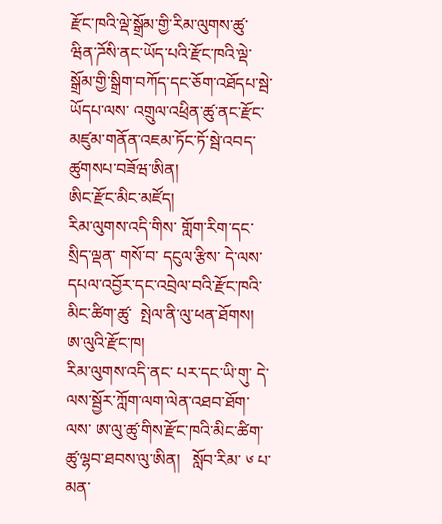རྫོང་ཁའི་ལྡེ་སྒྲོམ་གྱི་རིམ་ལུགས་ཚུ་ ཝིན་ཌོསི་ནང་ཡོད་པའི་རྫོང་ཁའི་ལྡེ་སྒྲོམ་གྱི་སྒྲིག་བཀོད་དང་ཅོག་འཐོདཔ་སྦེ་ཡོདཔ་ལས་ འགྲུལ་འཕྲིན་ཚུ་ནང་རྫོང་མཛུམ་གནོན་འཇམ་ཏོང་ཏོ་སྦེ་འབད་ཚུགསཔ་བཟོཝ་ཨིན།
ཨིང་རྫོང་མིང་མཛོད།
རིམ་ལུགས་འདི་གིས་ གློག་རིག་དང་སྲིད་ལྡན་ གསོ་བ་ དངུལ་རྩིས་ དེ་ལས་དཔལ་འབྱོར་དང་འབྲེལ་བའི་རྫོང་ཁའི་མིང་ཚིག་ཚུ་  སྤེལ་ནི་ལུ་ཕན་ཐོགས།
ཨ་ལུའི་རྫོང་ཁ།
རིམ་ལུགས་འདི་ནང་ པར་དང་ཡི་གུ་ དེ་ལས་སྦྱོར་ཀློག་ལག་ལེན་འཐབ་ཐོག་ལས་ ཨ་ལུ་ཚུ་གིས་རྫོང་ཁའི་མིང་ཚིག་ཚུ་ལྷབ་ཐབས་ལུ་ཨིན།   སློབ་རིམ་ ༦ པ་མན་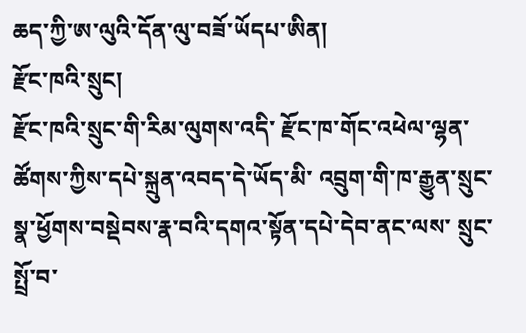ཆད་ཀྱི་ཨ་ལུའི་དོན་ལུ་བཟོ་ཡོདཔ་ཨིན།
རྫོང་ཁའི་སྲུང།
རྫོང་ཁའི་སྲུང་གི་རིམ་ལུགས་འདི་ རྫོང་ཁ་གོང་འཕེལ་ལྷན་ཚོགས་ཀྱིས་དཔེ་སྐྲུན་འབད་དེ་ཡོད་མི་ འབྲུག་གི་ཁ་རྒྱུན་སྲུང་སྣ་ཕྱོགས་བསྡེབས་རྣ་བའི་དགའ་སྟོན་དཔེ་དེབ་ནང་ལས་ སྲུང་སྤྲོ་བ་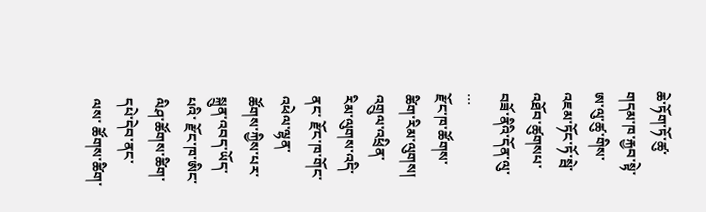ཆེ་ཏོག་ཏོ་ཚུ་གདམ་ཁ་རྐྱབ་སྟེ་ ཨ་ལུ་ཚུ་གིས་འཇམ་ཏོང་ཏོ་སྦེ་འཐོབ་ཚུགསཔ་བཟོ་ནིའི་དོན་ལུ་ ...
རྫོང་ཁ་ཚོགས་ཚིག་རིམ་ལུགས།
འགྲུལ་འཕྲིན་རིམ་ལུགས་འདི་ནང་ རྫོང་ཁ་གོང་འཕེལ་ལྷན་ཚོགས་ཀྱིས་པར་སྐྲུན་འབད་ཡོད་པའི་ རྫོང་ཁ་ཨིང་ལིཤ་ཚོགས་ཚིག་དཔེ་དེབ་ནང་ལས་ ཚོགས་ཚིག་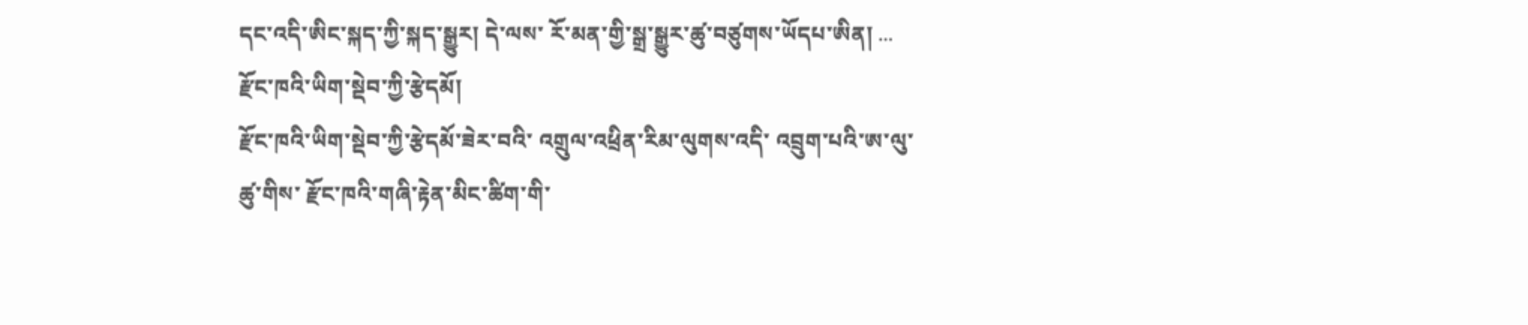དང་འདི་ཨིང་སྐད་ཀྱི་སྐད་སྒྱུར། དེ་ལས་ རོ་མན་གྱི་སྒྲ་སྒྱུར་ཚུ་བཙུགས་ཡོདཔ་ཨིན། ...
རྫོང་ཁའི་ཡིག་སྡེབ་ཀྱི་རྩེདམོ།
རྫོང་ཁའི་ཡིག་སྡེབ་ཀྱི་རྩེདམོ་ཟེར་བའི་ འགྲུལ་འཕྲིན་རིམ་ལུགས་འདི་ འབྲུག་པའི་ཨ་ལུ་ཚུ་གིས་ རྫོང་ཁའི་གཞི་རྟེན་མིང་ཚིག་གི་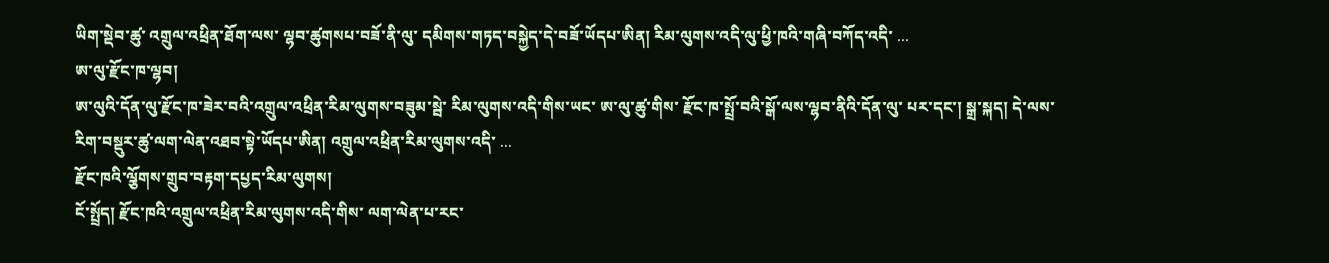ཡིག་སྡེབ་ཚུ་ འགྲུལ་འཕྲིན་ཐོག་ལས་ ལྷབ་ཚུགསཔ་བཟོ་ནི་ལུ་ དམིགས་གཏད་བསྐྱེད་དེ་བཟོ་ཡོདཔ་ཨིན། རིམ་ལུགས་འདི་ལུ་ཕྱི་ཁའི་གཞི་བཀོད་འདི་ ...
ཨ་ལུ་རྫོང་ཁ་ལྷབ།
ཨ་ལུའི་དོན་ལུ་རྫོང་ཁ་ཟེར་བའི་འགྲུལ་འཕྲིན་རིམ་ལུགས་བཟུམ་སྦེ་ རིམ་ལུགས་འདི་གིས་ཡང་ ཨ་ལུ་ཚུ་གིས་ རྫོང་ཁ་སྤྲོ་བའི་སྒོ་ལས་ལྷབ་ནིའི་དོན་ལུ་ པར་དང་། སྒྲ་སྐད། དེ་ལས་རིག་བསྡུར་ཚུ་ལག་ལེན་འཐབ་སྟེ་ཡོདཔ་ཨིན། འགྲུལ་འཕྲིན་རིམ་ལུགས་འདི་ ...
རྫོང་ཁའི་ལྕོགས་གྲུབ་བརྟག་དཔྱད་རིམ་ལུགས།
ངོ་སྤྲོད། རྫོང་ཁའི་འགྲུལ་འཕྲིན་རིམ་ལུགས་འདི་གིས་ ལག་ལེན་པ་རང་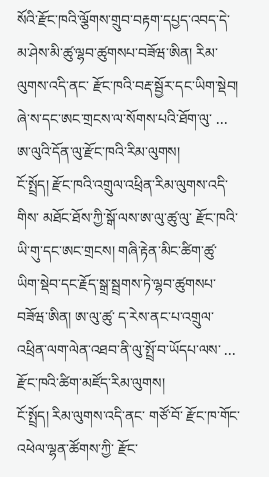སོའི་རྫོང་ཁའི་ལྕོགས་གྲུབ་བརྟག་དཔྱད་འབད་དེ་ མ་ཤེས་མི་ཚུ་ལྷབ་ཚུགསཔ་བཟོཝ་ཨིན། རིམ་ལུགས་འདི་ནང་ རྫོང་ཁའི་བརྡ་སྦྱོར་དང་ཡིག་སྡེབ། ཞེ་ས་དང་ཨང་གྲངས་ལ་སོགས་པའི་ཐོག་ལུ་ ...
ཨ་ལུའི་དོན་ལུ་རྫོང་ཁའི་རིམ་ལུགས།
ངོ་སྤྲོད། རྫོང་ཁའི་འགྲུལ་འཕྲིན་རིམ་ལུགས་འདི་གིས་ མཐོང་ཐོས་ཀྱི་སྒོ་ལས་ཨ་ལུ་ཚུ་ལུ་ རྫོང་ཁའི་ཡི་གུ་དང་ཨང་གྲངས། གཞི་རྟེན་མིང་ཚིག་ཚུ་ ཡིག་སྡེབ་དང་རྗོད་སྒྲ་སྦྲགས་ཏེ་ལྷབ་ཚུགསཔ་བཟོཝ་ཨིན། ཨ་ལུ་ཚུ་ ད་རེས་ནང་པ་འགྲུལ་འཕྲིན་ལག་ལེན་འཐབ་ནི་ལུ་སྤྲོ་བ་ཡོདཔ་ལས་ ...
རྫོང་ཁའི་ཚིག་མཛོད་རིམ་ལུགས།
ངོ་སྤྲོད། རིམ་ལུགས་འདི་ནང་ གཙོ་བོ་ རྫོང་ཁ་གོང་འཕེལ་ལྷན་ཚོགས་ཀྱི་ རྫོང་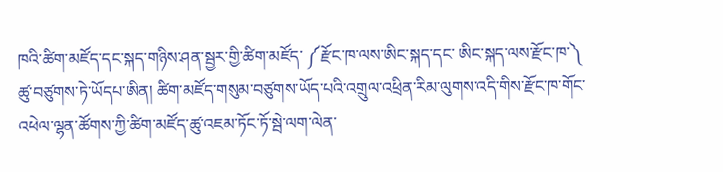ཁའི་ཚིག་མཛོད་དང་སྐད་གཉིས་ཤན་སྦྱར་གྱི་ཚིག་མཛོད་ ༼རྫོང་ཁ་ལས་ཨིང་སྐད་དང་ ཨིང་སྐད་ལས་རྫོང་ཁ་༽ ཚུ་བཙུགས་ཏེ་ཡོདཔ་ཨིན། ཚིག་མཛོད་གསུམ་བཙུགས་ཡོད་པའི་འགྲུལ་འཕྲིན་རིམ་ལུགས་འདི་གིས་རྫོང་ཁ་གོང་འཕེལ་ལྷན་ཚོགས་ཀྱི་ཚིག་མཛོད་ཚུ་འཇམ་ཏོང་ཏོ་སྦེ་ལག་ལེན་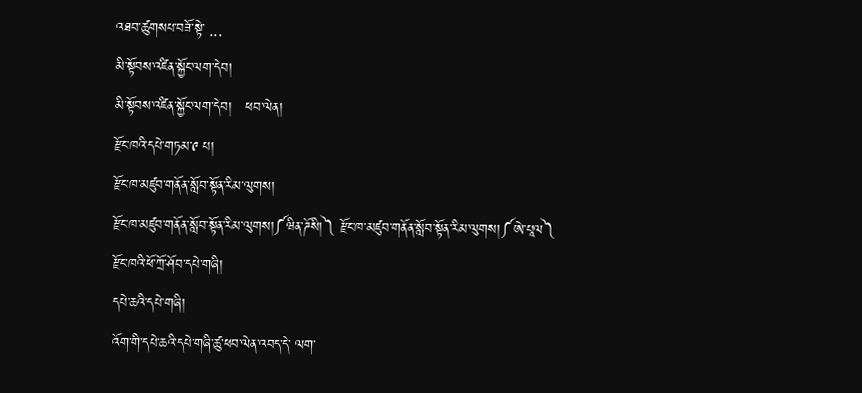འཐབ་ཚུགསཔ་བཟོ་སྟེ་ ...
མི་སྟོབས་འཛིན་སྐྱོང་ལག་དེབ།
མི་སྟོབས་འཛིན་སྐྱོང་ལག་དེབ།   ཕབ་ལེན།
རྫོང་ཁའི་དཔེ་གཏམ་༩ པ།
རྫོང་ཁ་མཛུབ་གནོན་སློབ་སྟོན་རིམ་ལུགས།
རྫོང་ཁ་མཛུབ་གནོན་སློབ་སྟོན་རིམ་ལུགས།༼ཝིན་ཌོསི།༽ རྫོང་ཁ་མཛུབ་གནོན་སློབ་སྟོན་རིམ་ལུགས།༼ཨེ་པཱལ༽
རྫོང་ཁའི་ཕོ་ཀྲོ་ཤོབ་དཔེ་གཞི།
དཔེ་ཆའི་དཔེ་གཞི།
འོག་གི་དཔེ་ཆའི་དཔེ་གཞི་ཚུ་ཕབ་ལེན་འབད་དེ་ ལག་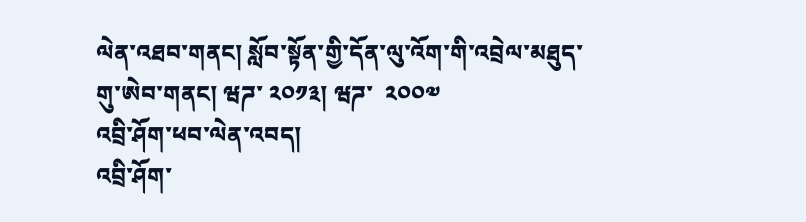ལེན་འཐབ་གནང། སློབ་སྟོན་གྱི་དོན་ལུ་འོག་གི་འབྲེལ་མཐུད་གུ་ཨེབ་གནང། ཝཌ་ ༢༠༡༣། ཝཌ་  ༢༠༠༧
འབྲི་ཤོག་ཕབ་ལེན་འབད།
འབྲི་ཤོག་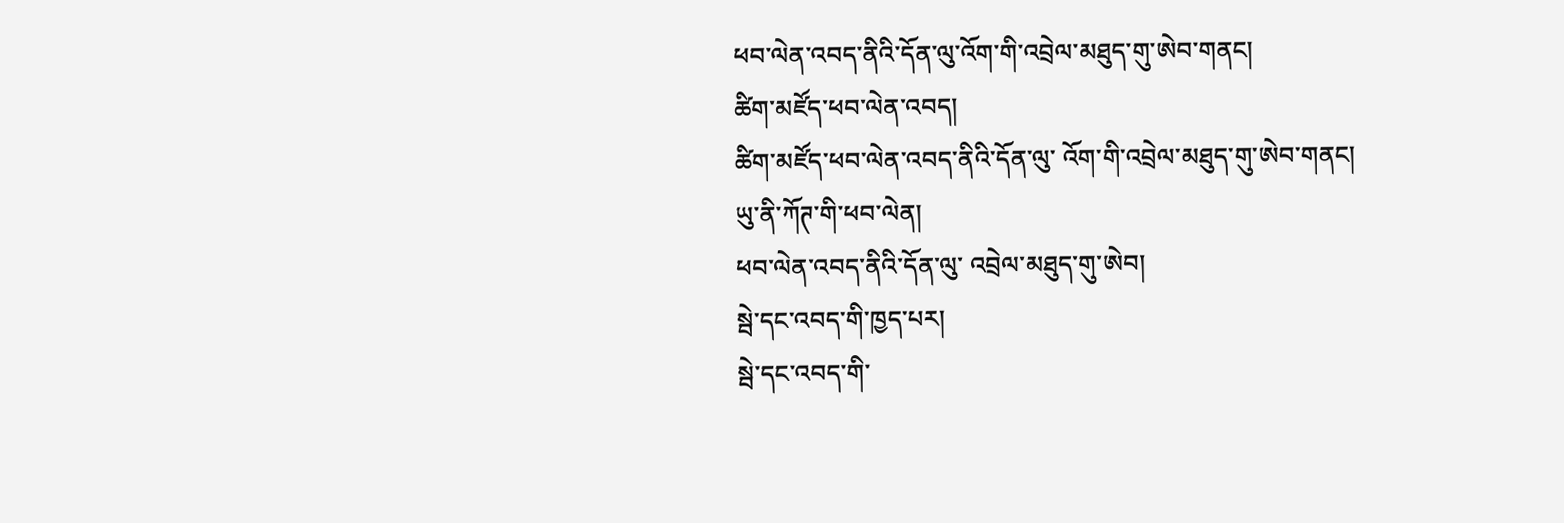ཕབ་ལེན་འབད་ནིའི་དོན་ལུ་འོག་གི་འབྲེལ་མཐུད་གུ་ཨེབ་གནང།
ཚིག་མཛོད་ཕབ་ལེན་འབད།
ཚིག་མཛོད་ཕབ་ལེན་འབད་ནིའི་དོན་ལུ་ འོག་གི་འབྲེལ་མཐུད་གུ་ཨེབ་གནང།
ཡུ་ནི་ཀོཊ་གི་ཕབ་ལེན།
ཕབ་ལེན་འབད་ནིའི་དོན་ལུ་ འབྲེལ་མཐུད་གུ་ཨེབ།
སྦེ་དང་འབད་གི་ཁྱད་པར།
སྦེ་དང་འབད་གི་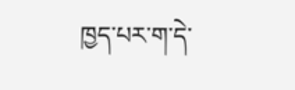ཁྱད་པར་ག་དེ་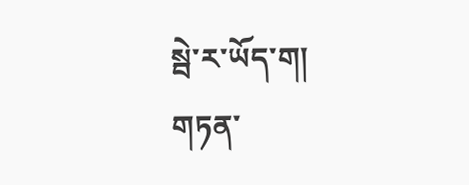སྦེ་ར་ཡོད་ག།
གཏན་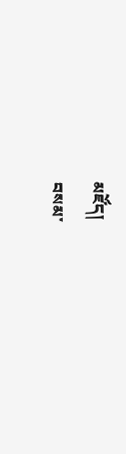མཛོད།
བསམ་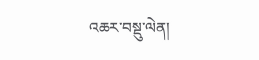འཆར་བསྡུ་ལེན།